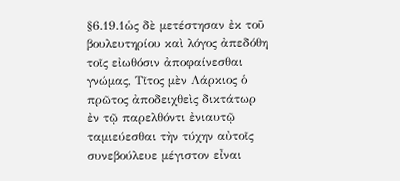§6.19.1ὡς δὲ μετέστησαν ἐκ τοῦ βουλευτηρίου καὶ λόγος ἀπεδόθη τοῖς εἰωθόσιν ἀποφαίνεσθαι γνώμας, Τῖτος μὲν Λάρκιος ὁ πρῶτος ἀποδειχθεὶς δικτάτωρ ἐν τῷ παρελθόντι ἐνιαυτῷ ταμιεύεσθαι τὴν τύχην αὐτοῖς συνεβούλευε μέγιστον εἶναι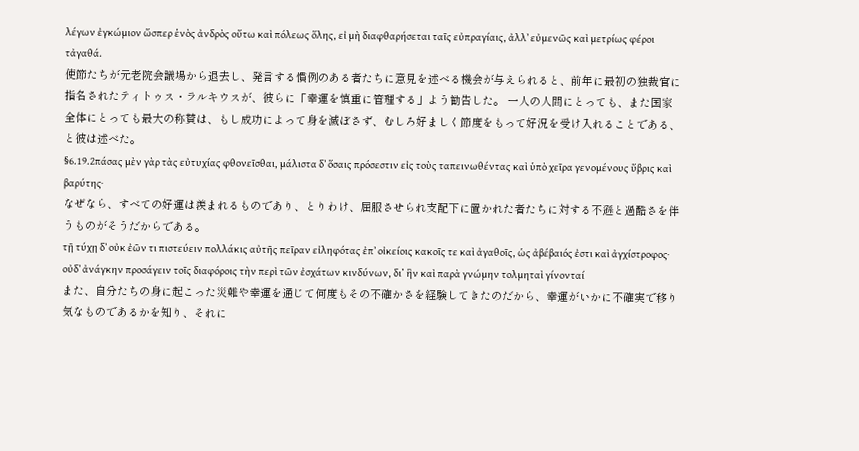λέγων ἐγκώμιον ὥσπερ ἑνὸς ἀνδρὸς οὕτω καὶ πόλεως ὅλης, εἰ μὴ διαφθαρήσεται ταῖς εὐπραγίαις, ἀλλʼ εὐμενῶς καὶ μετρίως φέροι τἀγαθά.
使節たちが元老院会議場から退去し、発言する慣例のある者たちに意見を述べる機会が与えられると、前年に最初の独裁官に指名されたティトゥス・ラルキウスが、彼らに「幸運を慎重に管理する」よう勧告した。 一人の人間にとっても、また国家全体にとっても最大の称賛は、もし成功によって身を滅ぼさず、むしろ好ましく節度をもって好況を受け入れることである、と彼は述べた。
§6.19.2πάσας μὲν γὰρ τὰς εὐτυχίας φθονεῖσθαι, μάλιστα δʼ ὅσαις πρόσεστιν εἰς τοὺς ταπεινωθέντας καὶ ὑπὸ χεῖρα γενομένους ὕβρις καὶ βαρύτης·
なぜなら、すべての好運は羨まれるものであり、とりわけ、屈服させられ支配下に置かれた者たちに対する不遜と過酷さを伴うものがそうだからである。
τῇ τύχῃ δʼ οὐκ ἐῶν τι πιστεύειν πολλάκις αὐτῆς πεῖραν εἰληφότας ἐπʼ οἰκείοις κακοῖς τε καὶ ἀγαθοῖς, ὡς ἀβέβαιός ἐστι καὶ ἀγχίστροφος· οὐδʼ ἀνάγκην προσάγειν τοῖς διαφόροις τὴν περὶ τῶν ἐσχάτων κινδύνων, δι’ ἣν καὶ παρὰ γνώμην τολμηταὶ γίνονταί
また、自分たちの身に起こった災難や幸運を通じて何度もその不確かさを経験してきたのだから、幸運がいかに不確実で移り気なものであるかを知り、それに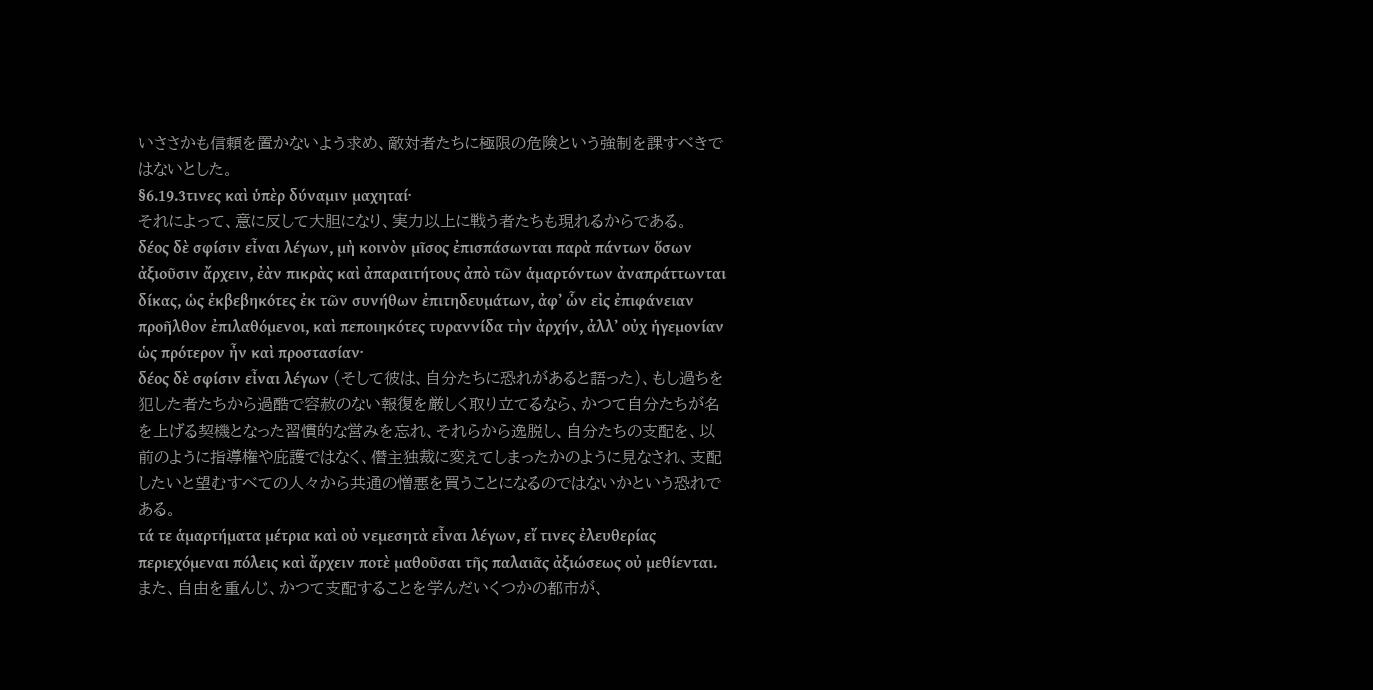いささかも信頼を置かないよう求め、敵対者たちに極限の危険という強制を課すべきではないとした。
§6.19.3τινες καὶ ὑπὲρ δύναμιν μαχηταί·
それによって、意に反して大胆になり、実力以上に戦う者たちも現れるからである。
δέος δὲ σφίσιν εἶναι λέγων, μὴ κοινὸν μῖσος ἐπισπάσωνται παρὰ πάντων ὅσων ἀξιοῦσιν ἄρχειν, ἐὰν πικρὰς καὶ ἀπαραιτήτους ἀπὸ τῶν ἁμαρτόντων ἀναπράττωνται δίκας, ὡς ἐκβεβηκότες ἐκ τῶν συνήθων ἐπιτηδευμάτων, ἀφʼ ὧν εἰς ἐπιφάνειαν προῆλθον ἐπιλαθόμενοι, καὶ πεποιηκότες τυραννίδα τὴν ἀρχήν, ἀλλʼ οὐχ ἡγεμονίαν ὡς πρότερον ἦν καὶ προστασίαν·
δέος δὲ σφίσιν εἶναι λέγων (そして彼は、自分たちに恐れがあると語った)、もし過ちを犯した者たちから過酷で容赦のない報復を厳しく取り立てるなら、かつて自分たちが名を上げる契機となった習慣的な営みを忘れ、それらから逸脱し、自分たちの支配を、以前のように指導権や庇護ではなく、僭主独裁に変えてしまったかのように見なされ、支配したいと望むすべての人々から共通の憎悪を買うことになるのではないかという恐れである。
τά τε ἁμαρτήματα μέτρια καὶ οὐ νεμεσητὰ εἶναι λέγων, εἴ τινες ἐλευθερίας περιεχόμεναι πόλεις καὶ ἄρχειν ποτὲ μαθοῦσαι τῆς παλαιᾶς ἀξιώσεως οὐ μεθίενται.
また、自由を重んじ、かつて支配することを学んだいくつかの都市が、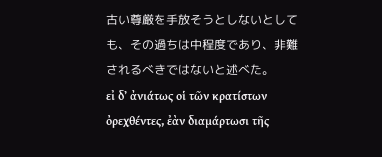古い尊厳を手放そうとしないとしても、その過ちは中程度であり、非難されるべきではないと述べた。
εἰ δʼ ἀνιάτως οἱ τῶν κρατίστων ὀρεχθέντες, ἐὰν διαμάρτωσι τῆς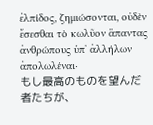ἐλπίδος, ζημιώσονται, οὐδὲν ἔσεσθαι τὸ κωλῦον ἅπαντας ἀνθρώπους ὑπʼ ἀλλήλων ἀπολωλέναι·
もし最高のものを望んだ者たちが、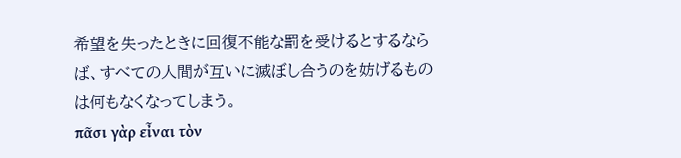希望を失ったときに回復不能な罰を受けるとするならば、すべての人間が互いに滅ぼし合うのを妨げるものは何もなくなってしまう。
πᾶσι γὰρ εἶναι τὸν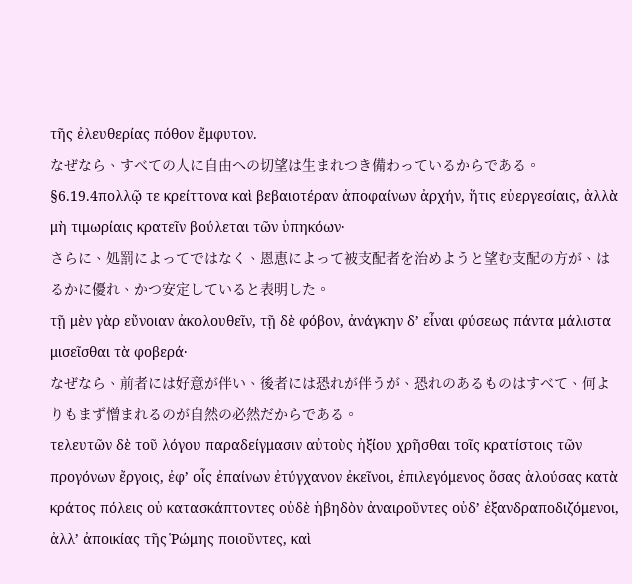τῆς ἐλευθερίας πόθον ἔμφυτον.
なぜなら、すべての人に自由への切望は生まれつき備わっているからである。
§6.19.4πολλῷ τε κρείττονα καὶ βεβαιοτέραν ἀποφαίνων ἀρχήν, ἥτις εὐεργεσίαις, ἀλλὰ μὴ τιμωρίαις κρατεῖν βούλεται τῶν ὑπηκόων·
さらに、処罰によってではなく、恩恵によって被支配者を治めようと望む支配の方が、はるかに優れ、かつ安定していると表明した。
τῇ μὲν γὰρ εὔνοιαν ἀκολουθεῖν, τῇ δὲ φόβον, ἀνάγκην δʼ εἶναι φύσεως πάντα μάλιστα μισεῖσθαι τὰ φοβερά·
なぜなら、前者には好意が伴い、後者には恐れが伴うが、恐れのあるものはすべて、何よりもまず憎まれるのが自然の必然だからである。
τελευτῶν δὲ τοῦ λόγου παραδείγμασιν αὐτοὺς ἠξίου χρῆσθαι τοῖς κρατίστοις τῶν προγόνων ἔργοις, ἐφʼ οἷς ἐπαίνων ἐτύγχανον ἐκεῖνοι, ἐπιλεγόμενος ὅσας ἁλούσας κατὰ κράτος πόλεις οὐ κατασκάπτοντες οὐδὲ ἡβηδὸν ἀναιροῦντες οὐδʼ ἐξανδραποδιζόμενοι, ἀλλʼ ἀποικίας τῆς Ῥώμης ποιοῦντες, καὶ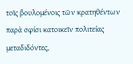τοῖς βουλομένοις τῶν κρατηθέντων παρὰ σφίσι κατοικεῖν πολιτείας μεταδιδόντες,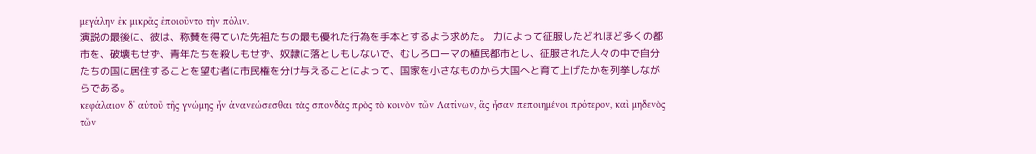μεγάλην ἐκ μικρᾶς ἐποιοῦντο τὴν πόλιν.
演説の最後に、彼は、称賛を得ていた先祖たちの最も優れた行為を手本とするよう求めた。 力によって征服したどれほど多くの都市を、破壊もせず、青年たちを殺しもせず、奴隷に落としもしないで、むしろローマの植民都市とし、征服された人々の中で自分たちの国に居住することを望む者に市民権を分け与えることによって、国家を小さなものから大国へと育て上げたかを列挙しながらである。
κεφάλαιον δʼ αὐτοῦ τῆς γνώμης ἦν ἀνανεώσεσθαι τὰς σπονδὰς πρὸς τὸ κοινὸν τῶν Λατίνων, ἃς ἦσαν πεποιημένοι πρότερον, καὶ μηδενὸς τῶν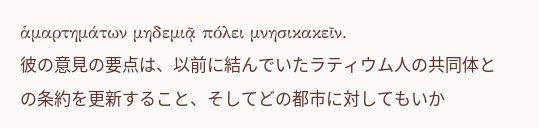ἁμαρτημάτων μηδεμιᾷ πόλει μνησικακεῖν.
彼の意見の要点は、以前に結んでいたラティウム人の共同体との条約を更新すること、そしてどの都市に対してもいか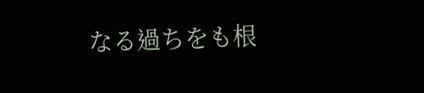なる過ちをも根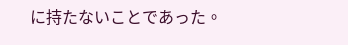に持たないことであった。